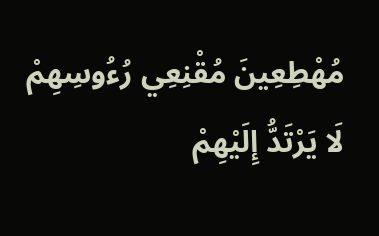مُهْطِعِينَ مُقْنِعِي رُءُوسِهِمْ لَا يَرْتَدُّ إِلَيْهِمْ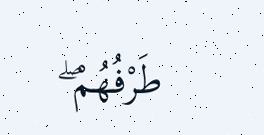طَرْفُهُمْ ۖ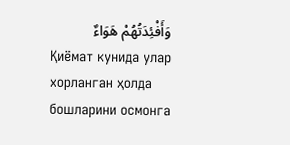وَأَفْئِدَتُهُمْ هَوَاءٌ
Қиёмат кунида улар хорланган ҳолда бошларини осмонга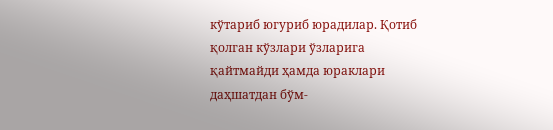кўтариб югуриб юрадилар. Қотиб қолган кўзлари ўзларига қайтмайди ҳамда юраклари даҳшатдан бўм-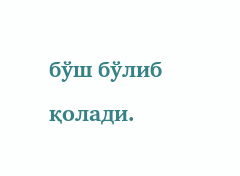бўш бўлиб қолади.